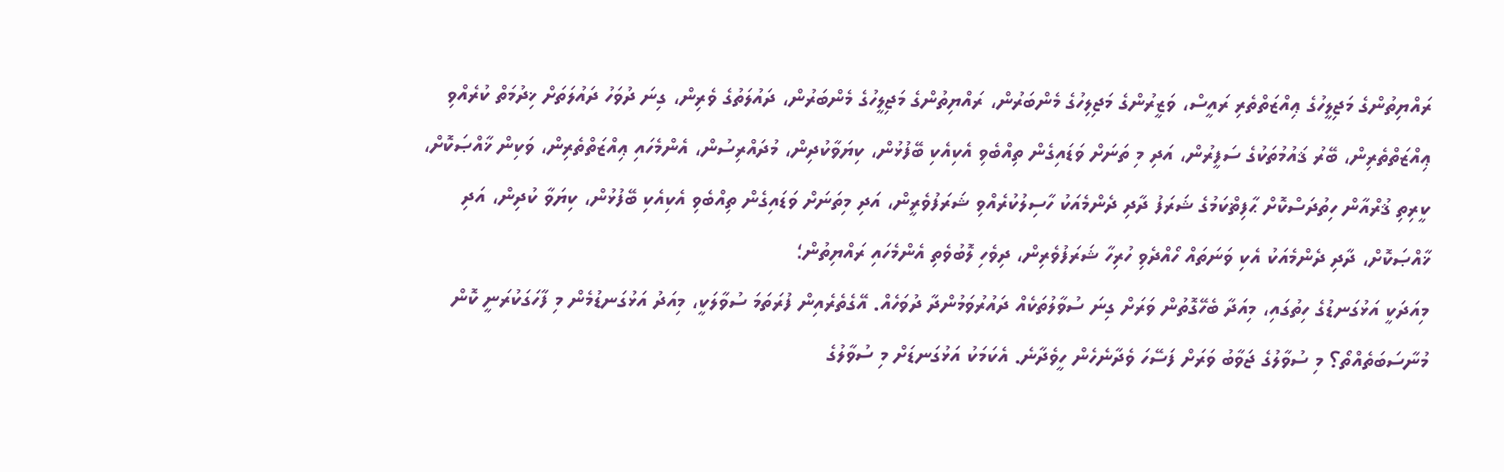ރައްޔިތުންގެ މަޖިލީހުގެ ޢިއްޒަތްތެރި ރައީސް، ވަޒީރުންގެ މަޖިލިހުގެ މެންބަރުން، ރައްޔިތުންގެ މަޖިލީހުގެ މެންބަރުން، ދައުލަތުގެ ވެރިން، ގިނަ ދުވަހު ދައުލަތަށް ޚިދުމަތް ކުރެއްވި ޢިއްޒަތްތެރިން، ބޭރު ޤައުމުތަކުގެ ސަފީރުން، އަދި މި ތަނަށް ވަޑައިގެން ތިއްބެވި އެކިއެކި ބޭފުޅުން، ކިޔަވާކުދިން، މުދައްރިސުން، އެންމެހައި ޢިއްޒަތްތެރިން، ވަކިން ޚާއްޞަކޮށް، ކީރިތި ޤުރްއާން ހިތުދަސްކޮށް ޙާފިޡްކަމުގެ ޝަރަފު ދާދި ދެންމެއަކު ހާސިލުކުރެއްވި ޝަރަފުވެރީން، އަދި މިތަނަށް ވަޑައިގެން ތިއްބެވި އެކިއެކި ބޭފުޅުން، ކިޔަވާ ކުދިން، އަދި ޚާއްޞަކޮށް، ދާދި ދެންމެއަކު އެކި ވަނަތައް ހޯއްދެވި ހުރިހާ ޝަރަފުވެރިން، ދިވެހި ލޮބުވެތި އެންމެހައި ރައްޔިތުން؛
މިއަދަކީ އަޅުގަނޑުގެ ހިތުގައި، މިއަދާ ބެހޭގޮތުން ވަރަށް ގިނަ ސުވާލުތަކެއް ދައުރުވަމުންދާ ދުވަހެއް. އޭގެތެރެއިން ފުރަތަމަ ސުވާލަކީ، މިއަދު އަޅުގަނޑުމެން މި ފާހަގަކުރަނީ ކޮން މުނާސަބަތެއްތޯ؟ މި ސުވާލުގެ ޖަވާބު ވަރަށް ފަސޭހަ ވެދާނެހެން ހީވެދާނެ. އެކަމަކު އަޅުގަނޑަށް މި ސުވާލުގެ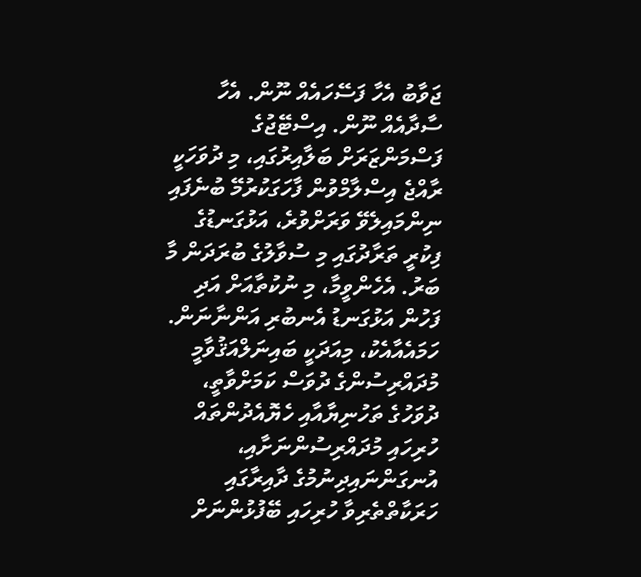ޖަވާބު އެހާ ފަސޭހައެއް ނޫން. އެހާ ސާދާއެއް ނޫން. އިސްޓޭޖުގެ ފަސްމަންޒަރަށް ބަލާއިރުގައި، މި ދުވަހަކީ ރާއްޖެ އިސްލާމްވުން ފާހަގަކުރުމޭ ބުނެފައި ނިންމައިލެވޭ ވަރަށްވުރެ، އަޅުގަނޑުގެ ފިކުރީ ތަރާދުގައި މި ސުވާލުގެ ބުރަދަން މާ ބަރު. އެހެންވީމާ، މި ނުކުތާއަށް އަދި ފަހުން އަޅުގަނޑު އެނބުރި އަންނާނަން. ހަމައެއާއެކު، މިއަދަކީ ބައިނަލްއަޤުވާމީ މުދައްރިސުންގެ ދުވަސް ކަމަށްވާތީ، ދުވަހުގެ ތަހުނިޔާއާއި ހެޔޮއެދުންތައް ހުރިހައި މުދައްރިސުންނަށާއި، އުނގަންނައިދިނުމުގެ ދާއިރާގައި ހަރަކާތްތެރިވާ ހުރިހައި ބޭފުޅުންނަށް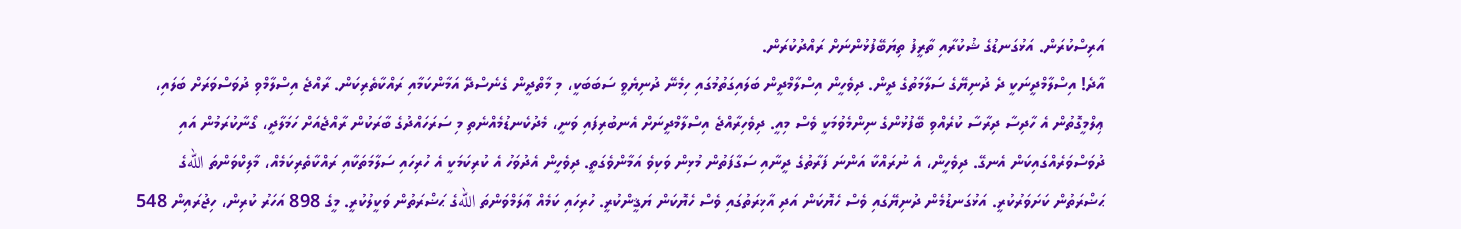އަރިސްކުރަން. އަޅުގަނޑުގެ ޝުކުރާއި ތާރީފު ތިޔަބޭފުޅުންނަށް ރައްދުކުރަން.
އާދެ! އިސްލާމްދީނަކީ ދެ ދުނިޔޭގެ ސަލާމަތުގެ ދީން. ދިވެހީން އިސްލާމްދީން ބަލައިގަތުމުގައި ހިމެނޭ ދުނިޔެވީ ސަބަބަކީ، މި މާތްދީން ގެނެސްދޭ އަމާންކަމާއި ރައްކާތެރިކަން. ރާއްޖެ އިސްލާމްވި ދުވަސްވަރަށް ބަލައި، ޢިލްމީގޮތުން އެ ހާދިސާ ދިރާސާ ކުރެއްވި ބޭފުޅުންގެ ނިންމެވުމަކީ ވެސް މިއީ. ދިވެހިރާއްޖެ އިސްލާމްދީނަށް އެނބުރިފައި ވަނީ، މެދުކެނޑުމެއްނެތި މި ސަރަހައްދުގެ ބާރަކުން ރާއްޖެއަށް ހަމަލާދީ، ގޯނާކުރަމުން އައި ދުވަސްވަރެއްގައިކަން އެނގޭ. ދިވެހީން، އެ ނުރައްކާ އަންނަ ފަރާތުގެ ދީނާއި ސަގާފަތުން މުޅިން ވަކިވެ އަމާންވެގަތީ. ދިވެހީން އެދުވަހު އެ ކުރިކަމަކީ އެ ހުރިހައި ސަލާމަތަކާއި ރައްކާތެރިކަމެއް، މާލިކްވަންތަ اللهގެ ޙަޟްރަތުން ކަށަވަރުކުރީ. އަޅުގަނޑުމެން ދުނިޔޭގައި ވެސް ހެޔޮކަން އަދި އާޚިރަތުގައި ވެސް ހެޔޮކަން ޔަޤީންކުރީ. ހުރިހައި ކަމެއް ޢާލަމްވަންތަ اللهގެ ޙަޟްރަތުން ވަކީލުކުރީ. މީގެ 898 އަހަރު ކުރިން، ހިޖުރައިން 548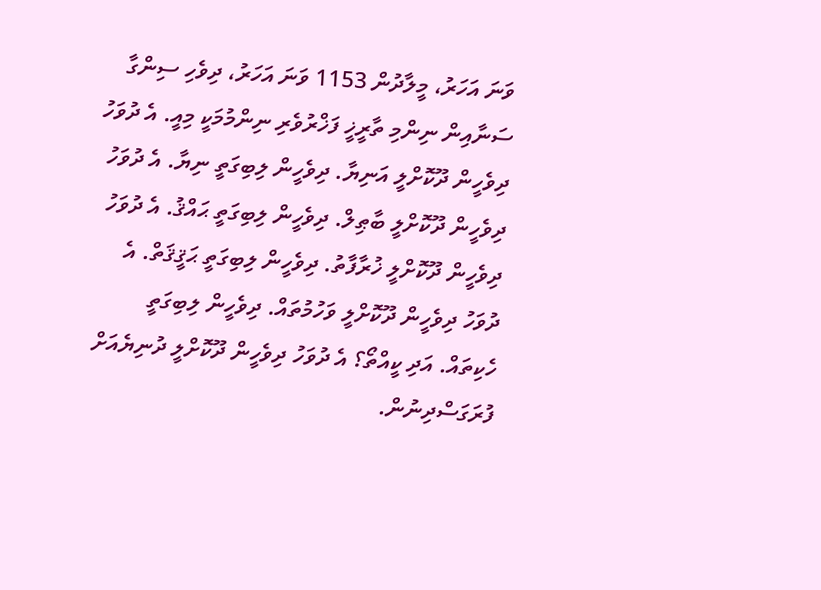ވަނަ އަހަރު، މީލާދުން 1153 ވަނަ އަހަރު، ދިވެހި ސިންގާ ސަނާއިން ނިންމި ތާރީޚީ ފަޚްރުވެރި ނިންމުމަކީ މިއީ. އެ ދުވަހު ދިވެހީން ދޫކޮށްލީ އަނިޔާ. ދިވެހީން ލިބިގަތީ ނިޔާ. އެ ދުވަހު ދިވެހީން ދޫކޮށްލީ ބާޠިލް. ދިވެހީން ލިބިގަތީ ޙައްޤު. އެ ދުވަހު ދިވެހީން ދޫކޮށްލީ ޚުރާފާތު. ދިވެހީން ލިބިގަތީ ޙަޤީޤަތް. އެ ދުވަހު ދިވެހީން ދޫކޮށްލީ ވަހުމުތައް. ދިވެހީން ލިބިގަތީ ހެކިތައް. އަދި ކީއްތޯ؟ އެ ދުވަހު ދިވެހީން ދޫކޮށްލީ ދުނިޔެއަށް ފުރަގަސްދިނުން.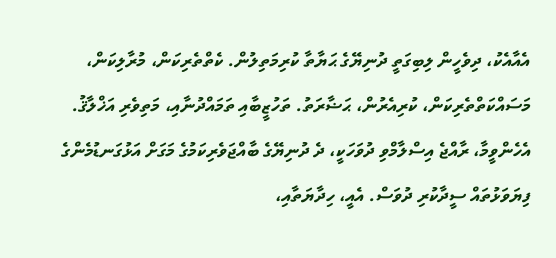އެއާއެކު، ދިވެހީން ލިބިގަތީ ދުނިޔޭގެ ޙަޔާތާ ކުރިމަތިލުން. ކެތްތެރިކަން، މުރާލިކަން، މަސައްކަތްތެރިކަން، ކުރިއެރުން، ޙަޟާރަތު. ތަހުޒީބާއި ތަމައްދުނާއި، މަތިވެރި އަޚްލާޤު. އެހެންވީމާ، ރާއްޖެ އިސްލާމްވި ދުވަހަކީ، ދެ ދުނިޔޭގެ ބާއްޖަވެރިކަމުގެ މަގަށް އަޅުގަނޑުމެންގެ ފިޔަވަޅުތައް ސީދާކުރި ދުވަސް. އެއީ، ހިދާޔަތާއި،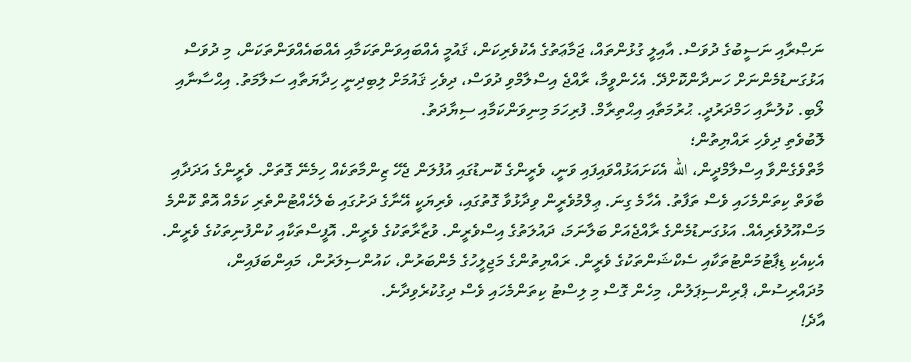ނަޞްރާއި ނަސީބުގެ ދުވަސް. އާއިލީ ގުޅުންތައް، ޖަމާޢަތުގެ އެކުވެރިކަން، ޤައުމީ އެއްބައިވަންތަކަމާއި އެއްބައެއްވަންތަކަން، މި ދުވަސް އަޅުގަނޑުމެންނަށް ހަނދާންކޮށްދޭ. އެހެންވީމާ، ރާއްޖެ އިސްލާމްވި ދުވަސް، ދިވެހި ޤައުމަށް ލިބިދިނީ ހިދާޔަތާއި ސަލާމަތު. އިޙްސާނާއި ލޯބި. ކުލުނާއި ހަމްދަރުދީ. ޙުރުމަތާއި އިޙްތިރާމް. ފުރިހަމަ މިނިވަންކަމާއި ސިޔާދަތު.
ލޮބުވެތި ދިވެހި ރައްޔިތުން؛
މާތްވެގެންވާ އިސްލާމްދީން، الله އެކަށައަޅުއްވައިފައި ވަނީ، ވެރީންގެ ކޮނޑުގައި އުފުލަން ޖެހޭ ޒިންމާތަކެއް ހިމެނޭ ގޮތަށް. ވެރީންގެ އަދަދާއި ބާވަތް ކިތަންމެހައި ވެސް ތަފާތު. އެހާމެ ގިނަ. ޢިލްމުވެރީން ވިދާޅުވާ ގޮތުގައި، ވެރިޔަކީ އޭނާގެ ދަށުގައި ބެލެހެއްޓުންތެރި ކަމެއް އޮތް ކޮންމެ މަސްއޫލުވެރިއެއް. އަޅުގަނޑުމެންގެ ރާއްޖެއަށް ބަލާނަމަ، ދައުލަތުގެ އިސްވެރީން. ވުޒާރާތަކުގެ ވެރީން. އޮފީސްތަކާއި ކުންފުނިތަކުގެ ވެރީން. އެކިއެކި ޑިޕާޓުމަންޓުތަކާއި ސެކްޝަންތަކުގެ ވެރީން. ރައްޔިތުންގެ މަޖިލީހުގެ މެންބަރުން، ކައުންސިލަރުން، މައިންބަފައިން، މުދައްރިސުން، ޕްރިންސިޕަލުން، މިހެން ގޮސް މި ލިސްޓު ކިތަންމެހައި ވެސް ދިގުކުރެވިދާނެ.
އާދެ!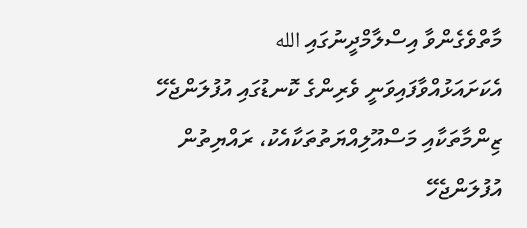މާތްވެގެންވާ އިސްލާމްދީނުގައި الله އެކަށައަޅުއްވާފައިވަނީ ވެރިންގެ ކޮނޑުގައި އުފުލަންޖެހޭ ޒިންމާތަކާއި މަސްއޫލިއްޔަތުތަކާއެކު، ރައްޔިތުން އުފުލަންޖެހޭ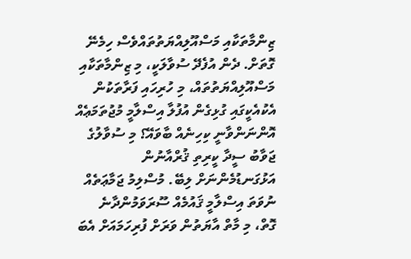ޒިންމާތަކާއި މަސްއޫލިއްޔަތުތައްވެސް ހިމެނޭ ގޮތަށް. ދެން އުފެދޭ ސުވާލަކީ، މި ޒިންމާތަކާއި މަސްއޫލިއްޔަތުތައް، މި ހުރިހައި ފަރާތަކުން އެކުއެކީގައި ގުޅިގެން އުފުލާ އިސްލާމީ މުޖުތަމަޢެއް އޮންނަންވާނީ ކިހިނެއް ބާވައޭ؟ މި ސުވާލުގެ ޖަވާބު ސީދާ ކީރިތި ޤުރްއާނުން އަޅުގަނޑުމެންނަށް ލިބޭ. މުސްލިމު ޖަމާޢަތެއް ނުވަތަ އިސްލާމީ ޤައުމެއް ސޫރަވަމުންދާނެ ގޮތް، މި މާތް އާޔަތުން ވަރަށް ފުރިހަމައަށް އެބަ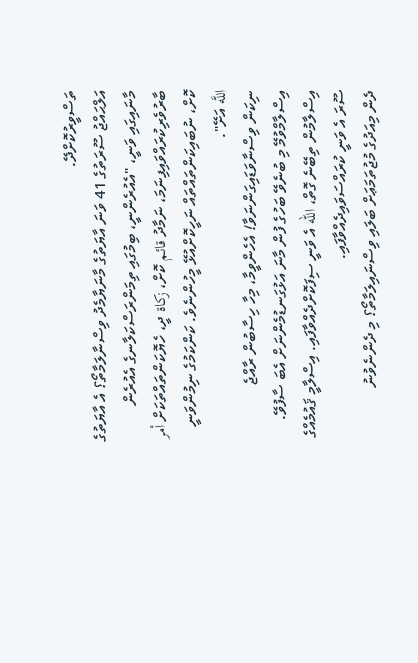ތަސްވީރުކޮށްދޭ.
އަލްޙައްޖު ސޫރަތުގެ 41 ވަނަ އާޔަތުގެ މާނަޔާމެދު ވިސްނާލަމާތޯ؟ އެ އާޔަތުގެ މާނައިގައި ވަނީ، "އެއުރެންނީ، ބިމުގައި ތިމަންރަސްކަލާނގެ އެއުރެން ބާރުވެރިކުރައްވައިފިނަމަ، ނަމާދު قائم ކޮށް، زكاة ދީ، ހެޔޮކަންތައްތަކަށް أمر ކޮށް، ނުބައިކަންތައްތައް ނަހީކޮށްއުޅޭ މީހުންނެވެ. ކަންކަމުގެ ނިމުންވަނީ اللَّه އަށޭ".
ނިކަން ވިސްނާވަޑައިގަންނަވާ! އެހެންވީމާ، މިހާ ހިސާބުން ރާއްޖެ އިސްލާމްވުމޭ މި ބުނެވޭ ބަހުގެ ފުން މާނަ އަޅުގަނޑުމެންނަށް އެބަ ސާފުވޭ. އިސްލާމުން ތިބޭނެ ގޮތް، الله އެ ވަނީ ސިފަކޮށްދެއްވާފައި. އިސްލާމީ ޤައުމެއްގެ ސޫރަ އެ ވަނީ ކުރައްސަވައިދެއްވާފައި.
ދެން މިއަދުގެ މުޖުތަމަޢަށް ބަލައި ވިސްނައިލަމާތޯ؟ މި ދެންނެވުނު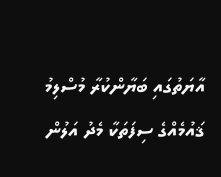އާޔަތުގައި ބަޔާންކުރާ މުސްލިމު ޤައުމެއްގެ ސިފަތަކާ މެދު އަލުން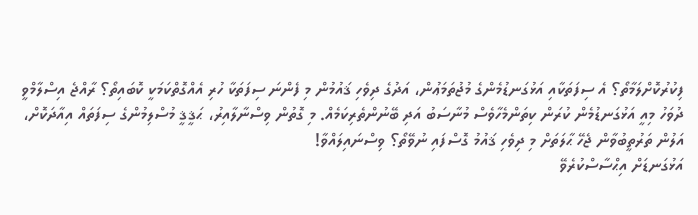ފިކުރުކޮށްލަމާތޯ؟ އެ ސިފަތަކާއި އަޅުގަނޑުމެންގެ މުޖުތަމަޢުން، އަދުގެ ދިވެހި ޤައުމުން މި ފެންނަ ސިފަތަކާ ހުރި އެއްގޮތްކަމަކީ ކޮބައިތޯ؟ ރާއްޖެ އިސްލާމްވީ ދުވަހު މިއީ އަޅުގަނޑުމެން ކުރަން ކިތަންމެހާވެސް މުނާސަބު އަދި ބޭނުންތެރިކަމެއް. މި ގޮތުން ވިސްނާލާއިރު، ޙަޤީޤީ މުސްލިމުންގެ ސިފަތައް އިއާދަކޮށް، އަލުން ތަރުތީބުވާން ޖެހޭ ޙާލަތަށް މި ދިވެހި ޤައުމު ގޮސްފައި ނުވޭތޯ؟ ވިސްނައިލައްވާ!
އަޅުގަނޑަށް އިޙްސާސްކުރެވޭ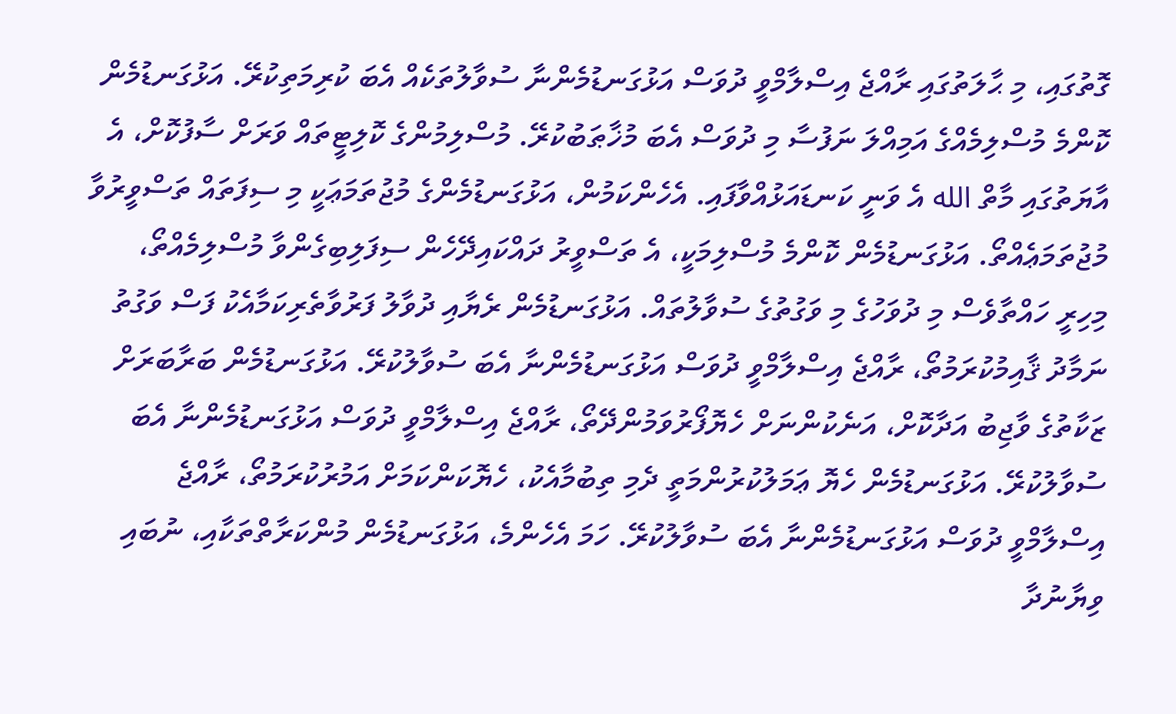ގޮތުގައި، މި ޙާލަތުގައި ރާއްޖެ އިސްލާމްވީ ދުވަސް އަޅުގަނޑުމެންނާ ސުވާލުތަކެއް އެބަ ކުރިމަތިކުރޭ. އަޅުގަނޑުމެން ކޮންމެ މުސްލިމެއްގެ އަމިއްލަ ނަފުސާ މި ދުވަސް އެބަ މުޚާޠަބުކުރޭ. މުސްލިމުންގެ ކޮލިޓީތައް ވަރަށް ސާފުކޮށް، އެ އާޔަތުގައި މާތް الله އެ ވަނީ ކަނޑައަޅުއްވާފައި. އެހެންކަމުން، އަޅުގަނޑުމެންގެ މުޖުތަމަޢަކީ މި ސިފަތައް ތަސްވީރުވާ މުޖުތަމަޢެއްތޯ. އަޅުގަނޑުމެން ކޮންމެ މުސްލިމަކީ، އެ ތަސްވީރު ދައްކައިދޭހެން ސިފަލިބިގެންވާ މުސްލިމެއްތޯ، މިހިރީ ހައްތާވެސް މި ދުވަހުގެ މި ވަގުތުގެ ސުވާލުތައް. އަޅުގަނޑުމެން ރެޔާއި ދުވާލު ފަރުވާތެރިކަމާއެކު ފަސް ވަގުތު ނަމާދު ޤާއިމުކުރަމުތޯ، ރާއްޖެ އިސްލާމްވީ ދުވަސް އަޅުގަނޑުމެންނާ އެބަ ސުވާލުކުރޭ. އަޅުގަނޑުމެން ބަރާބަރަށް ޒަކާތުގެ ވާޖިބު އަދާކޮށް، އަނެކުންނަށް ހެޔޮފޯރުވަމުންދޭތޯ، ރާއްޖެ އިސްލާމްވީ ދުވަސް އަޅުގަނޑުމެންނާ އެބަ ސުވާލުކުރޭ. އަޅުގަނޑުމެން ހެޔޮ ޢަމަލުކުރުންމަތީ ދެމި ތިބުމާއެކު، ހެޔޮކަންކަމަށް އަމުރުކުރަމުތޯ، ރާއްޖެ އިސްލާމްވީ ދުވަސް އަޅުގަނޑުމެންނާ އެބަ ސުވާލުކުރޭ. ހަމަ އެހެންމެ، އަޅުގަނޑުމެން މުންކަރާތްތަކާއި، ނުބައި ވިޔާނުދާ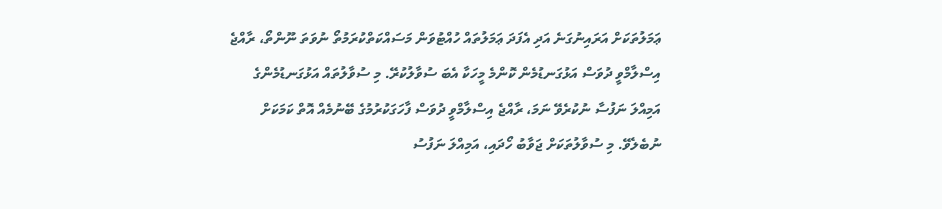ޢަމަލުތަކަށް އަރައިނުގަނެ އަދި އެފަދަ ޢަމަލުތައް ހުއްޓުވަން މަސައްކަތްކުރަމުތޯ ނުވަތަ ނޫންތޯ، ރާއްޖެ އިސްލާމްވީ ދުވަސް އަޅުގަނޑުމެން ކޮންމެ މީހަކާ އެބަ ސުވާލުކުރޭ. މި ސުވާލުތައް އަޅުގަނޑުމެންގެ އަމިއްލަ ނަފުސާ ނުކުރެވޭ ނަމަ، ރާއްޖެ އިސްލާމްވީ ދުވަސް ފާހަގަކުރުމުގެ ބޭނުމެއް އޮތް ކަމަކަށް ނުބެލެވޭ. މި ސުވާލުތަކަށް ޖަވާބު ހޯދައި، އަމިއްލަ ނަފުސު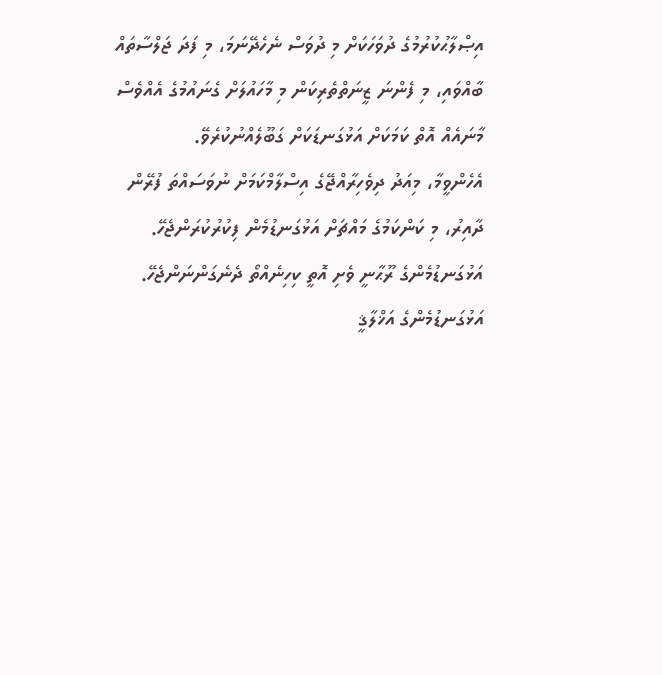އިޞްލާޙުކުރުމުގެ ދުވަހަކަށް މި ދުވަސް ނެހެދޭނަމަ، މި ފަދަ ޖަލްސާތައް ބާއްވައި، މި ފެންނަ ޒީނަތްތެރިކަން މި މާހައުލަށް ގެނައުމުގެ އެއްވެސް މާނައެއް އޮތް ކަމަކަށް އަޅުގަނޑަކަށް ގަބޫލެއްނުކުރެވޭ.
އެހެންވީމާ، މިއަދު ދިވެހިރާއްޖޭގެ އިސްލާމްކަމަށް ނުވަސައްތަ ފުރޭން ދާއިރު، މި ކަންކަމުގެ މައްޗަށް އަޅުގަނޑުމެން ފިކުރުކުރަންޖެހޭ. އަޅުގަނޑުމެންގެ ރޫޙާނީ ވެށި އޮތީ ކިހިނެއްތޯ ދެނެގަންނަންޖެހޭ. އަޅުގަނޑުމެންގެ އަޚްލާޤީ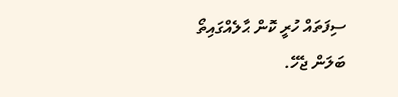ސިފަތައް ހުރީ ކޮން ޙާލެއްގައިތޯ ބަލަން ޖެހޭ.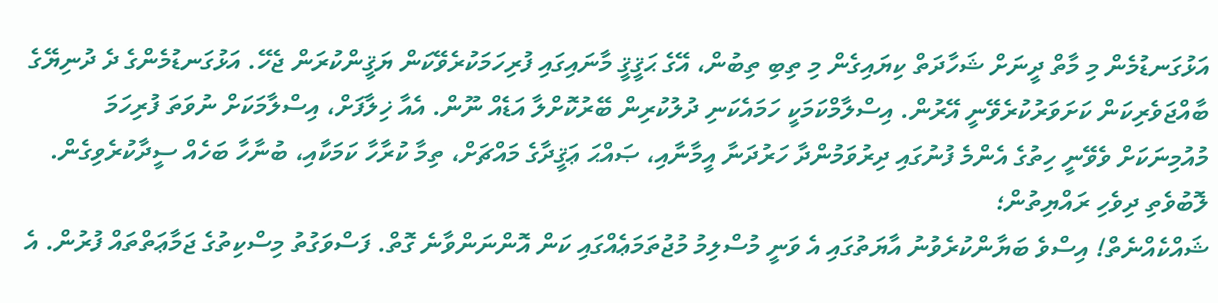އަޅުގަނޑުމެން މި މާތް ދީނަށް ޝަހާދަތް ކިޔައިގެން މި ތިބި ތިބުން، އޭގެ ޙަޤީޤީ މާނައިގައި ފުރިހަމަކުރެވޭކަން ޔަޤީންކުރަން ޖެހޭ. އަޅުގަނޑުމެންގެ ދެ ދުނިޔޭގެ ބާއްޖަވެރިކަން ކަށަވަރުކުރެވޭނީ އޭރުން. އިސްލާމްކަމަކީ ހަމައެކަނި ދުލުކުރިން ބޭރުކޮށްލާ އަޑެއް ނޫން. އެއާ ޚިލާފަށް، އިސްލާމަކަށް ނުވަތަ ފުރިހަމަ މުއުމިނަކަށް ވެވޭނީ ހިތުގެ އެންމެ ފުނުގައި ދިރުވަމުންދާ ހަރުދަނާ އީމާނާއި، ޞައްޙަ ޢަޤީދާގެ މައްޗަށް، ތިމާ ކުރާހާ ކަމަކާއި، ބުނާހާ ބަހެއް ސީދާކުރެވިގެން.
ލޮބުވެތި ދިވެހި ރައްޔިތުން؛
ޝައްކެއްނެތް! އިސްވެ ބަޔާންކުރެވުނު އާޔަތުގައި އެ ވަނީ މުސްލިމު މުޖުތަމަޢެއްގައި ކަން އޮންނަންވާނެ ގޮތް. ފަސްވަގުތު މިސްކިތުގެ ޖަމާޢަތްތައް ފުރުން. އެ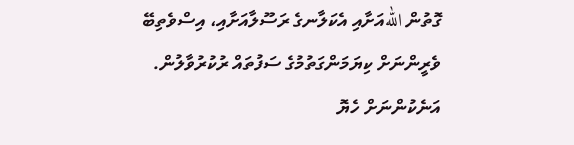ގޮތުން اللهއަށާއި އެކަލާނގެ ރަސޫލާއަށާއި، އިސްވެތިބޭ ވެރީންނަށް ކިޔަމަންގަތުމުގެ ސަފުތައް ރުކުރުވާލުން. އަނެކުންނަށް ހެޔޮ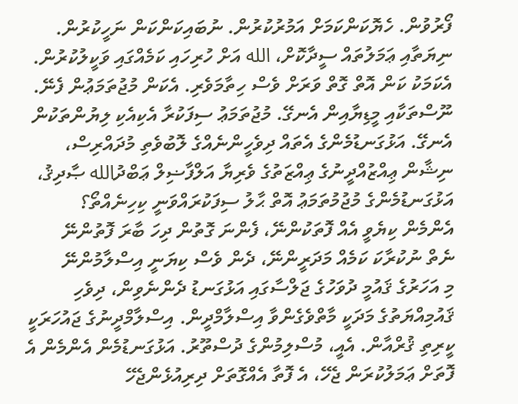ފޯރުވުން. ހެޔޮކަންކަމަށް އަމުރުކުރުން. ނުބައިކަންކަން ނަހީކުރުން. ނިޔަތާއި ޢަމަލުތައް ސީދާކޮށް، الله އަށް ހުރިހައި ކަމެއްގައި ވަކީލުކުރުން. އެކަމަކު ކަން އޮތް ގޮތް ވަރަށް ވެސް ހިތާމަވެރި. އެކަން މުޖުތަމަޢުން ފެނޭ. ނޫސްތަކާއި މީޑިޔާއިން އެނގޭ. މުޖުތަމަޢު ސިފަކުރާ އެކިއެކި ލިޔުންތަކުން އެނގޭ. އަޅުގަނޑުމެންގެ އެތައް ދިވެހީންނެއްގެ ލޮބުވެތި މުދައްރިސް، ނިޝާން ޢިއްޒުއްދީނުގެ ޢިއްޒަތުގެ ވެރިޔާ އަލްފާޟިލް ޢަބްދުالله ޞާދިޤު، އަޅުގަނޑުމެންގެ މުޖުމުތަމަޢު އޮތް ޙާލު ސިފަކުރައްވަނީ ކިހިނެއްތޯ؟
އެންމެން ކިޔެވީ އެއް ފޮތަކުންނޭ، ފެންނަ ގޮތުން ދިހަ ބާރަ ފޮތުންނޭ
ނެތް ނުކުރާކަ ކަމެއް މަދަރީންނޭ، ދެން ވެސް ކިޔަނީ އިސްލާމުންނޭ
މި އަހަރުގެ ޤައުމީ ދުވަހުގެ ޖަލްސާގައި އަޅުގަނޑު ދެންނެވިން، ދިވެހި ޤައުމިއްޔަތުގެ މަދަކީ މާތްވެގެންވާ އިސްލާމްދީން. އިސްލާމްދީނުގެ ޖައުހަރަކީ ކީރިތި ޤުރްއާން. އެއީ، މުސްލިމުންގެ ދުސްތޫރު. އަޅުގަނޑުމެން އެންމެން އެ ފޮތަށް ޢަމަލުކުރަން ޖެހޭ، އެ ފޮތާ އެއްގޮތަށް ދިރިއުޅެންޖެހޭ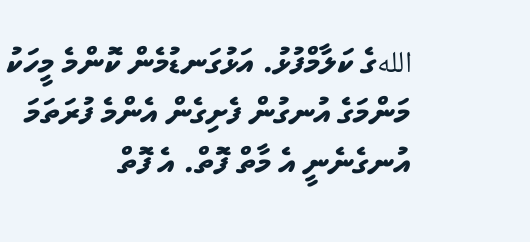اللهގެ ކަލާމްފުޅު. އަޅުގަނޑުމެން ކޮންމެ މީހަކު މަންމަގެ އުނގުން ފެށިގެން އެންމެ ފުރަތަމަ އުނގެނެނީ އެ މާތް ފޮތް. އެ ފޮތް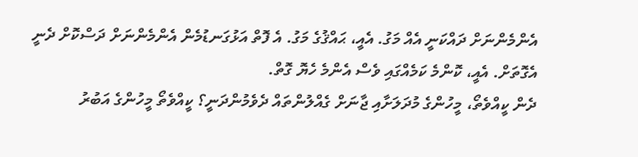އެންމެންނަށް ދައްކަނީ އެއް މަގު. އެއީ، ޙައްޤުގެ މަގު. އެ ފޮތް އަޅުގަނޑުމެން އެންމެންނަށް ދަސްކޮށް ދެނީ އެގޮތަށް. އެއީ، ކޮންމެ ކަމެއްގައި ވެސް އެންމެ ހެޔޮ ގޮތް.
ދެން ކީއްވެތޯ، މީހުންގެ މުދަލަށާއި ޖާނަށް ގެއްލުންތައް ދެވެމުންދަނީ؟ ކީއްވެތޯ މީހުންގެ އަބުރު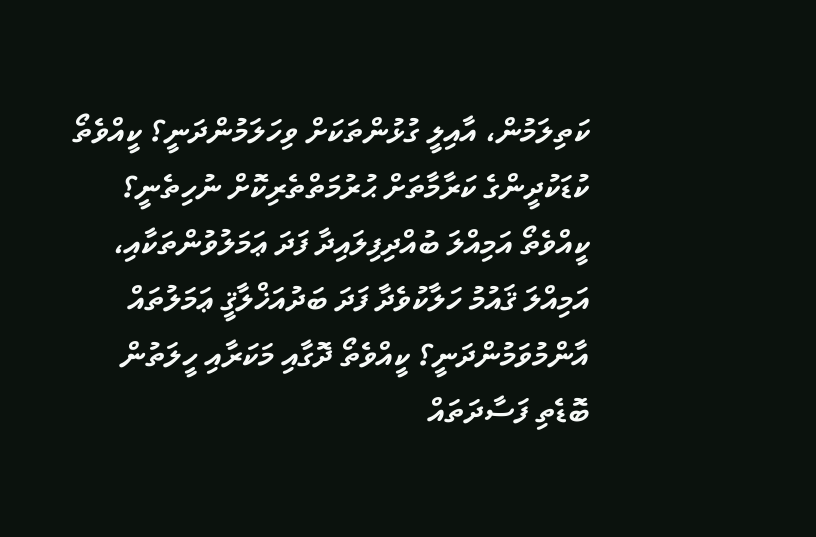ކަތިލަމުން، އާއިލީ ގުޅުންތަކަށް ވިހަލަމުންދަނީ؟ ކީއްވެތޯ ކުޑަކުދީންގެ ކަރާމާތަށް ޙުރުމަތްތެރިކޮށް ނުހިތެނީ؟ ކީއްވެތޯ އަމިއްލަ ބުއްދިފިލައިދާ ފަދަ ޢަމަލުވުންތަކާއި، އަމިއްލަ ޤައުމު ހަލާކުވެދާ ފަދަ ބަދުއަޚްލާޤީ ޢަމަލުތައް އާންމުވަމުންދަނީ؟ ކީއްވެތޯ ދޮގާއި މަކަރާއި ހީލަތުން ބޮޑެތި ފަސާދަތައް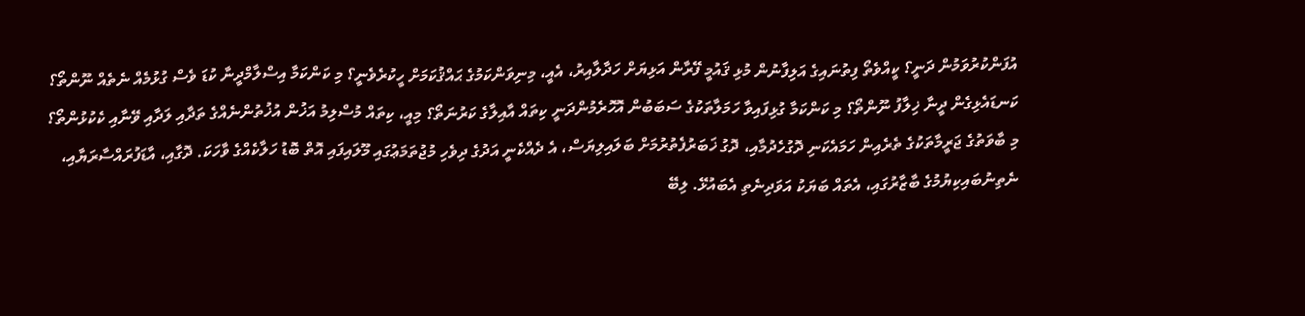އުފަންކުރުވަމުން ދަނީ؟ ކީއްވެތޯ ފިތުނައިގެ އަލިފާނުން މުޅި ޤައުމީ ފޭރާން އަޅިޔަށް ހަދާލާއިރު، އެއީ، މިނިވަންކަމުގެ ޙައްޤުކަމަށް ހީކުރެވެނީ؟ މި ކަންކަމާ އިސްލާމްދީނާ ކުޑަ ވެސް ގުޅުމެއް ނެތެއް ނޫންތޯ؟ ކަނޑައެޅިގެން ދީނާ ޚިލާފު ނޫންތޯ؟ މި ކަންކަމާ ގުޅިފައިވާ ހަމަލާތަކުގެ ސަބަބުން އޮހޮރެމުންދަނީ ކިތައް އާއިލާގެ ކަރުނަތޯ؟ މިއީ، ކިތައް މުސްލިމު އަޚުން އުޚުތުންނެއްގެ ތަދާއި ލަދާއި ވޭނާއި ކެކުޅުންތޯ؟
މި ބާވަތުގެ ޖަރީމާތަކުގެ ތެރެއިން ހަމައެކަނި ދޮގުހެދުމާއި، ދޮގު ޚަބަރުފެތުރުމަށް ބަލައިލިޔަސް، އެ ދެއްކެނީ އަދުގެ ދިވެހި މުޖުތަމަޢުގައި މޫލައިފައި އޮތް ބޮޑު ހަލާކެއްގެ ވާހަކަ. ދޮގާއި، އާޑަފުރައްސާރަޔާއި، ނެތިނުބައިކިޔުމުގެ ބާޒާރުގައި، އެތައް ބަޔަކު އަވަދިނެތި އެބައުޅޭ. ލިބޭ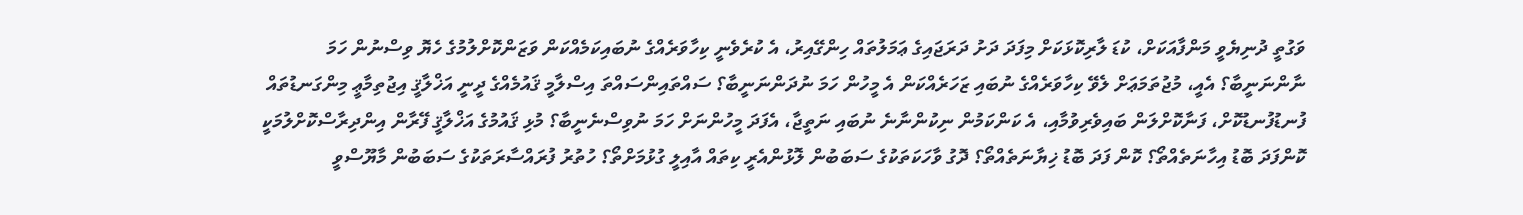ވަގުތީ ދުނިޔެވީ މަންފާއަކަށް، ކުޑަ ލާރިކޮޅަކަށް މިފަދަ ދަށު ދަރަޖައިގެ ޢަމަލުތައް ހިންގޭއިރު، އެ ކުރެވެނީ ކިހާވަރެއްގެ ނުބައިކަމެއްކަން ވަޒަންކޮށްލުމުގެ ހެޔޮ ވިސްނުން ހަމަ ނާންނަނީބާ؟ އެއީ، މުޖުތަމަޢަށް ލެވޭ ކިހާވަރެއްގެ ނުބައި ޒަހަރެއްކަން އެ މީހުން ހަމަ ނުދަންނަނީބާ؟ ސައްތައިންސައްތަ އިސްލާމީ ޤައުމެއްގެ ދީނީ އަޚްލާޤީ އިޖުތިމާޢީ މިންގަނޑުތައް ފުނޑުފުނޑުކޮށް، ފަނާކޮށްލަން ބައިވެރިވުމާއި، އެ ކަންކަމުން ނިކުންނާނެ ނުބައި ނަތީޖާ، އެފަދަ މީހުންނަށް ހަމަ ނުވިސްނެނީބާ؟ މުޅި ޤައުމުގެ އަޚްލާޤީ ފޭރާން އިންދިރާސްކޮށްލުމަކީ ކޮންފަދަ ބޮޑު އިހާނަތެއްތޯ؟ ކޮން ފަދަ ބޮޑު ޚިޔާނަތެއްތޯ؟ ދޮގު ވާހަކަތަކުގެ ސަބަބުން ލޮޅުންއެރީ ކިތައް އާއިލީ ގުޅުމަށްތޯ؟ ހުތުރު ފުރައްސާރަތަކުގެ ސަބަބުން މާޔޫސްވީ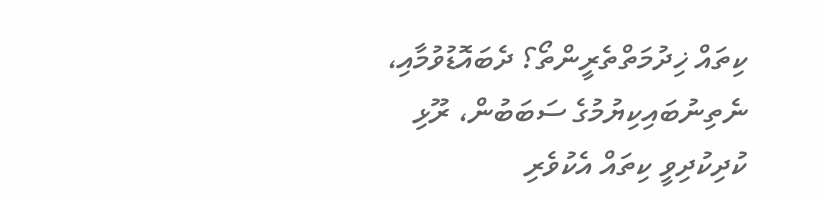ކިތައް ޚިދުމަތްތެރީންތޯ؟ ދެބައޮޑުވުމާއި، ނެތިނުބައިކިޔުމުގެ ސަބަބުން، ރޫޅި ކުދިކުދިވީ ކިތައް އެކުވެރި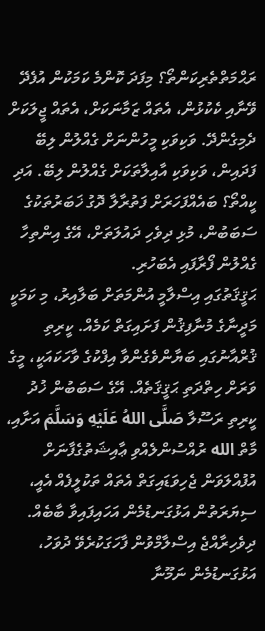ރަޙްމަތްތެރިކަންތޯ؟ މިފަދަ ކޮންމެ ކަމަކުން އުފެދޭ ވޭނާއި ކެކުޅުން، އެތައް ޒަމާނަކަށް، އެތައް ޖީލަކަށް ދެމިގެންދޭ. ވަކިވަކި މީހުންނަށް ގެއްލުން ލިބޭ ފަދައިން، ވަކިވަކި އާއިލާތަކަށް ގެއްލުން ލިބޭ. އަދި ކީއްތޯ؟ ބައެއްފަހަރަށް ފަތުރާލާ ދޮގު ޚަބަރުތަކުގެ ސަބަބުން، މުޅި ދިވެހި ދައުލަތަށް، އޭގެ އިންތިހާ ގެއްލުން ފޯރާފައި އެބަހުރި.
ޙަޤީޤަތުގައި އިސްލާމީ އުންމަތަށް ބަލާއިރު، މި ކަމަކީ މަދީނާގެ މުނާފިޤުން ފަށައިގަތް ކަމެއް. ކީރިތި ޤުރްއާނުގައި ބަޔާންވެގެންވާ އިފްކުގެ ވާހަކައަކީ، މީގެ ވަރަށް ހިތްދަތި ޙަޤީޤަތެއް. އޭގެ ސަބަބުން ޚުދު ކީރިތި ރަސޫލާ صَلَّى اللهُ عَلَيْهِ وَسَلَّمَ އަށާއި، މާތް الله ރުއްސުންލެއްވި ޢާއިޝަތުގެފާނަށް އުފުއްލަވަން ޖެހިވަޑައިގަތް އެތައް ތަކުލީފެއް އެއީ، ސިޔަރަތުން އަޅުގަނޑުމެން އަހައިފައިވާ ބާބެއް. ދިވެހިރާއްޖެ އިސްލާމްވުން ފާހަގަކުރެވޭ ދުވަހު، އަޅުގަނޑުމެން ނަމޫނާ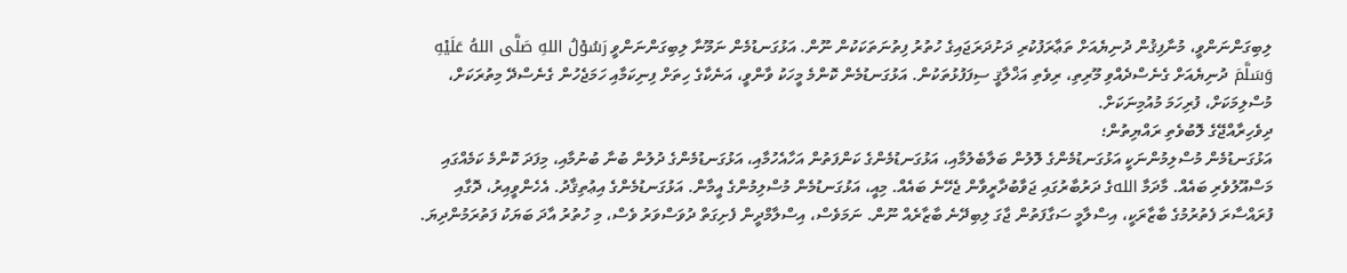ލިބިގަންނަންވީ، މުނާފިޤުން ދުނިޔެއަށް ތަޢާރަފުކުރި ދަށުދަރަޖައިގެ ހުތުރު ފިތުނަތަކަކުން ނޫން. އަޅުގަނޑުމެން ނަމޫނާ ލިބިގަންނަންވީ رَسُوْلُ اللهِ صَلَّى اللهُ عَلَيْهِ وَسَلَّمَ ދުނިޔެއަށް ގެނެސްދެއްވި މޫރިތި، ރިވެތި އަޚްލާޤީ ސިފަފުޅުތަކުން. އަޅުގަނޑުމެން ކޮންމެ މީހަކު ވާންވީ، އަނެކާގެ ހިތަށް ފިނިކަމާއި ހަމަޖެހުން ގެނެސްދޭ މިތުރަކަށް، މުސްލިމަކަށް، ފުރިހަމަ މުއުމިނަކަށް.
ދިވެހިރާއްޖޭގެ ލޮބުވެތި ރައްޔިތުން؛
އަޅުގަނޑުމެން މުސްލިމުންނަކީ އަޅުގަނޑުމެންގެ ލޮލުން ބަލާބެލުމާއި، އަޅުގަނޑުމެންގެ ކަންފަތުން އަހާއެހުމާއި، އަޅުގަނޑުމެންގެ ދުލުން ބުނާ ބުނުމާއި، މިފަދަ ކޮންމެ ކަމެއްގައި މަސްއޫލުވެރި ބައެއް. މާދަމާ اللهގެ ދަރުބާރުގައި ޖަވާބުދާރީވާން ޖެހޭނެ ބައެއް. މިއީ، އަޅުގަނޑުމެން މުސްލިމުންގެ އީމާން. އަޅުގަނޑުމެންގެ އިޢުތިޤާދު. އެހެންވީއިރު، ދޮގާއި ފުރައްސާރަ ފެތުރުމުގެ ބާޒާރަކީ، އިސްލާމީ ސަގާފަތުން ޖާގަ ލިބިދޭނެ ބާޒާރެއް ނޫން. ނަމަވެސް، އިސްލާމްދީން ފެށިގަތް ދުވަސްވަރު ވެސް، މި ހުތުރު އާދަ ބަޔަކު ފަތުރަމުންދިޔަ.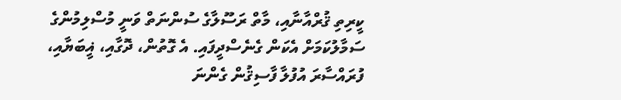ކީރިތި ޤުރްއާނާއި، މާތް ރަސޫލާގެ ސުންނަތް ވަނީ މުސްލިމުންގެ ސަމާލުކަމަށް އެކަން ގެނެސްދީފައި. އެ ގޮތުން، ދޮގާއި، ޣީބަޔާއި، ފުރައްސާރަ އުފުލާ ފާސިޤުން ގެންނަ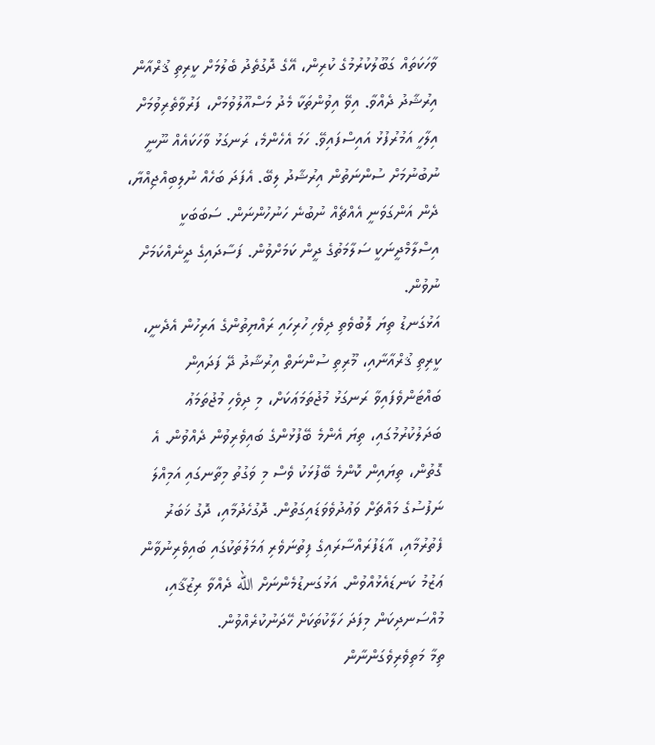ވާހަކަތައް ގަބޫލުކުރުމުގެ ކުރިން، އޭގެ ދޮގުތެދު ބެލުމަށް ކީރިތި ޤުރްއާން އިރުޝާދު ދެއްވާ. އިވޭ އިވުންތަކާ މެދު މަސްއޫލުވުމަށް، ފަރުވާތެރިވުމަށް އިލާހީ އަމުރުފުޅު އައިސްފައިވޭ. ހަމަ އެހެންމެ، ރަނގަޅު ވާހަކައެއް ނޫނީ ނުބުނުމަށް ސުންނަތުން އިރުޝާދު ލިބޭ. އެފަދަ ބަހެއް ނުލިބިއްޖިއްޔާ، ދެން އަންގަވަނީ އެއްޗެއް ނުބުނެ ހަނުހުންނަން. ސަބަބަކީ އިސްލާމްދީނަކީ ސަލާމަތުގެ ދީން ކަމަށްވުން. ފަސާދައިގެ ދީނެއްކަމަށް ނުވުން.
އަޅުގަނޑު ތިޔަ ލޮބުވެތި ދިވެހި ހުރިހައި ރައްޔިތުންގެ އަރިހުން އެދެނީ، ކީރިތި ޤުރްއާނާއި، މޫރިތި ސުންނަތް އިރުޝާދު ދޭ ފަދައިން ބައްޓަންވެފައިވާ ރަނގަޅު މުޖުތަމަޢަކަށް، މި ދިވެހި މުޖުތަމަޢު ބަދަލުކުރުމުގައި، ތިޔަ އެންމެ ބޭފުޅުންގެ ބައިވެރިވުން ދެއްވުން. އެ ގޮތުން، ތިޔައިން ކޮންމެ ބޭފުޅަކު ވެސް މި ވަގުތު މިތާނގައި އަމިއްލަ ނަފުސުގެ މައްޗަށް ވަޢުދުވެވަޑައިގަތުން. ދޮގުހެދުމާއި، ދޮގު ޚަބަރު ފެތުރުމާއި، އާޑަފުރައްސާރައިގެ ފިތުނަވެރި ޢަމަލުތަކުގައި ބައިވެރިނުވާން ޢަޒުމު ކަނޑައެޅުއްވުން. އަޅުގަނޑުމެންނަށް الله ދެއްވާ ރިޒުޤާއި، މުއްސަނދިކަން މިފަދަ ހަލާކުތަކަށް ހޭދަނުކުރެއްވުން.
ތިމާ މަތިވެރިވެގަންނާން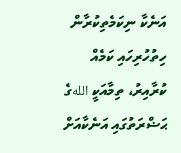އަނެކާ ނިކަމެތިކުރާން ހިތުހުރިހައި ކަމެއް ކުރާއިރު، ތިމާއަކީ اللهގެ ޙަޟްރަތުގައި އަނެކާއަށް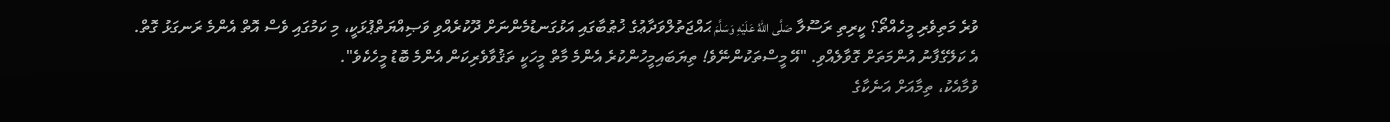ވުރެ މަތިވެރި މީހެއްތޯ؟ ކީރިތި ރަސޫލާ صَلَّى اللهُ عَلَيْهِ وَسَلَّمَ ޙައްޖަތުލްވަދާޢުގެ ޚުޠުބާގައި އަޅުގަނޑުމެންނަށް ދޫކުރެއްވި ވަޞިއްޔަތްޕުޅަކީ، މި ކަމުގައި ވެސް އޮތް އެންމެ ރަނގަޅު ގޮތް. އެ ކަލޭގެފާނު އުންމަތަށް ގޮވާލެއްވި. "އޭ މީސްތަކުންނޭވެ! ތިޔަބައިމީހުންކުރެ އެންމެ މާތް މީހަކީ ތަޤުވާވެރިކަން އެންމެ ބޮޑު މީހެކެވެ".
ވުމާއެކު، ތިމާއަށް އަނެކާގެ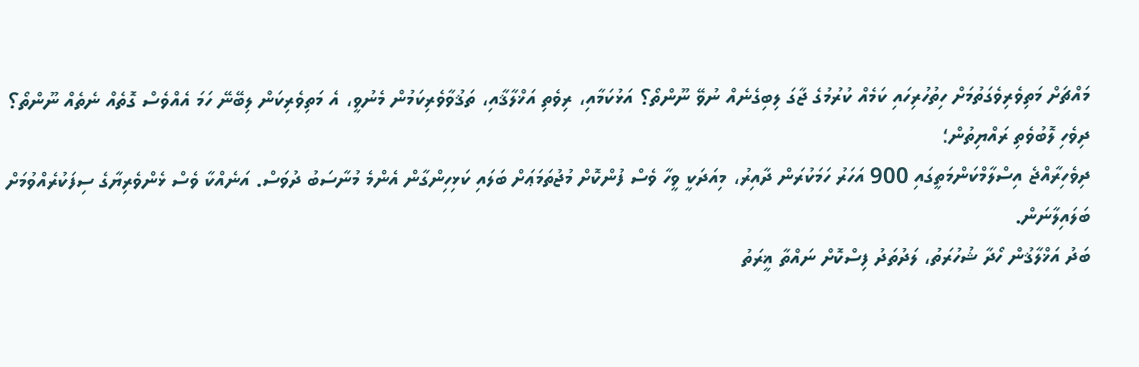މައްޗަށް މަތިވެރިވެގަތުމަށް ހިތުހުރިހައި ކަމެއް ކުރުމުގެ ޖާގަ ލިބިގެނެއް ނުވޭ ނޫންތޯ؟ އަޅުކަމާއި، ރިވެތި އަޚްލާޤާއި، ތަޤުވާވެރިކަމުން މެނުވީ، އެ މަތިވެރިކަން ލިބޭނޭ ހަމަ އެއްވެސް ގޮތެއް ނެތެއް ނޫންތޯ؟
ދިވެހި ލޮބުވެތި ރައްޔިތުން؛
ދިވެހިރާއްޖެ އިސްލާމްކަންމަތީގައި 900 އަހަރު ހަމަކުރަން ދާއިރު، މިއަދަކީ ވީހާ ވެސް ފުންކޮށް މުޖުތަމަޢަށް ބަލައި ކަޅިހިންގާން އެންމެ މުނާސަބު ދުވަސް. އަނެއްކާ ވެސް ޅެންވެރިޔާގެ ސިފަކުރެއްވުމަށް ބަލައިލާނަން.
ބަދު އަޚްލާޤުން ހޯދާ ޝުހުރަތު، ލަދުތަދު ފިސްކޮށް ނައްތާ ޣީރަތު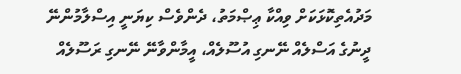މަދުއެތިކޮޅަކަށް ވިއްކާ ޢިޞްމަތު، ދެންވެސް ކިޔަނީ އިސްލާމުންނޭ
ދީނުގެ އަސްލެއް ނޭނގި އުސޫލެއް، އީމާންވާނޭ ނޭނގި ރަސޫލެއް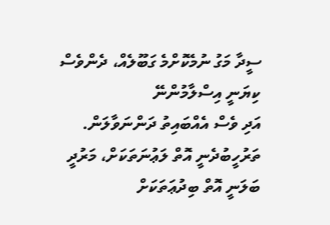ސީދާ މަގު ނުމެކޮށްމެ ގަބޫލެއް، ދެންވެސް ކިޔަނީ އިސްލާމުންނޭ
އަދި ވެސް އެއްބައިތު ދަންނަވާލަން.
ތަރުހީބުދެނީ އޮތް ލަޢުނަތަކަށް، މަރުދީ ބަލަނީ އޮތް ބިދުޢަތަކަށް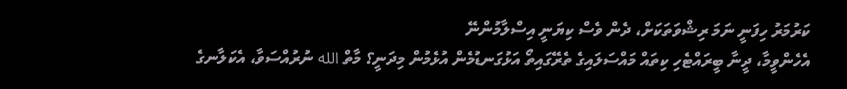ކަރުމަރު ހިފަނީ ނަމަ ރިޝްވަތަކަށް، ދެން ވެސް ކިޔަނީ އިސްލާމުންނޭ
އެހެންވީމާ، ދީނާ ބީރައްޓެހި ކިތައް މައްސަލައިގެ ތެރޭގައިތޯ އަޅުގަނޑުމެން އުޅެމުން މިދަނީ؟ މާތް الله ނުރުއްސަވާ، އެކަލާނގެ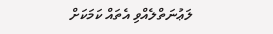ލަޢުނަތްލެއްވި އެތައް ކަމަކަށް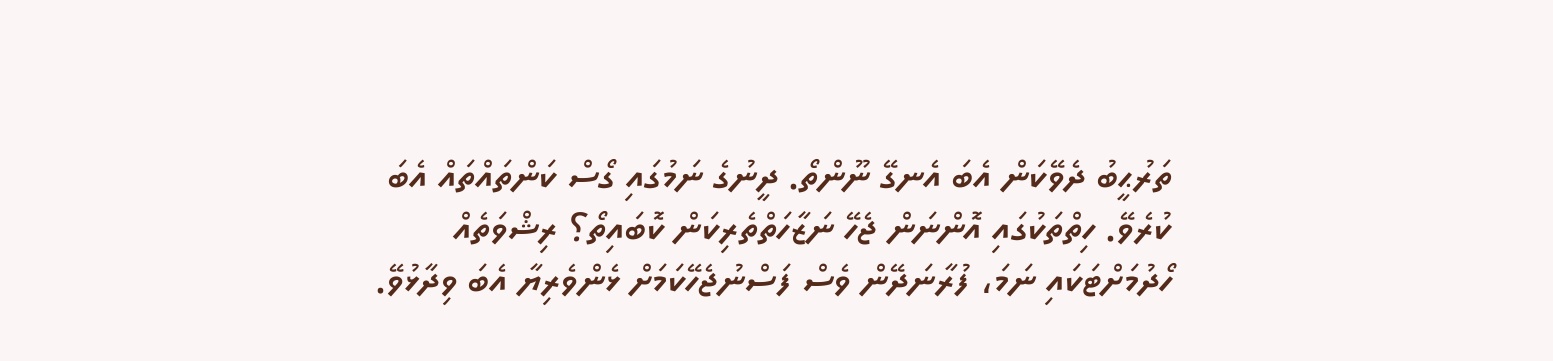ތަރުޙީބު ދެވޭކަން އެބަ އެނގޭ ނޫންތޯ. ދީނުގެ ނަމުގައި ގޯސް ކަންތައްތައް އެބަ ކުރެވޭ. ހިތްތަކުގައި އޮންނަން ޖެހޭ ނަޒާހަތްތެރިކަން ކޮބައިތޯ؟ ރިޝްވަތެއް ހޯދުމަށްޓަކައި ނަމަ، ފުރާނަދޭން ވެސް ފަސްނުޖެހޭކަމަށް ޅެންވެރިޔާ އެބަ ވިދާޅުވޭ.